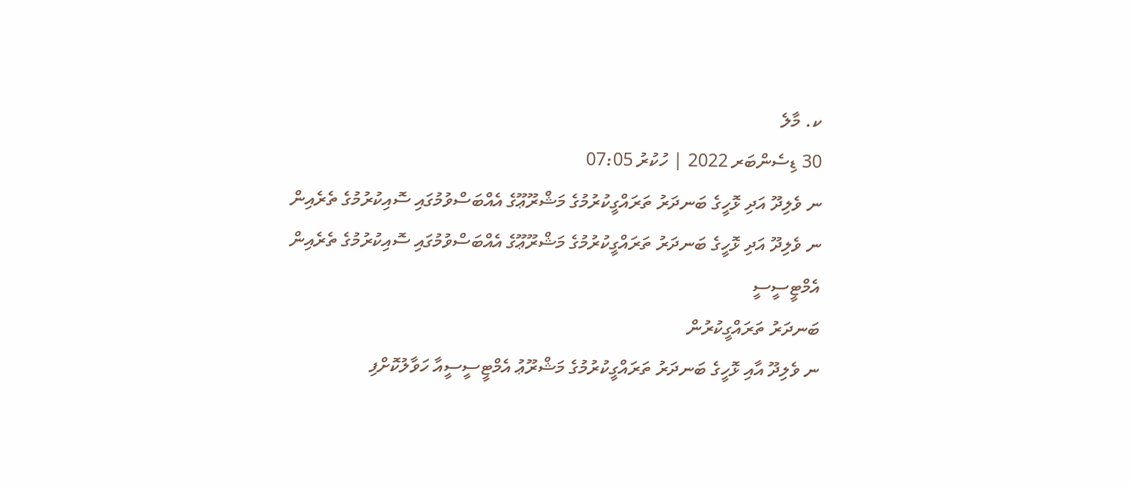ކ. މާލެ
30 ޑިސެންބަރ 2022 | ހުކުރު 07:05
ނ ވެލިދޫ އަދި ޅޮހީގެ ބަނދަރު ތަރައްގީކުރުމުގެ މަޝްރޫޢޫގެ އެއްބަސްވުމުގައި ސޮއިކުރުމުގެ ތެރެއިން
ނ ވެލިދޫ އަދި ޅޮހީގެ ބަނދަރު ތަރައްގީކުރުމުގެ މަޝްރޫޢޫގެ އެއްބަސްވުމުގައި ސޮއިކުރުމުގެ ތެރެއިން
އެމްޓީސީސީ
ބަނދަރު ތަރައްގީކުރުން
ނ ވެލިދޫ އާއި ޅޮހީގެ ބަނދަރު ތަރައްގީކުރުމުގެ މަޝްރޫޢު އެމްޓީސީސީއާ ހަވާލުކޮށްފި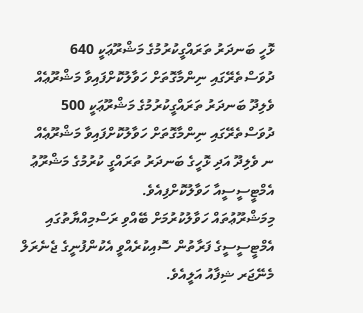ޅޮހީ ބަނދަރު ތަރައްގީކުރުމުގެ މަޝްރޫޢަކީ 640 ދުވަސްތެރޭގައި ނިންމާގޮތަށް ހަވާލުކޮށްފައިވާ މަޝްރޫޢެއް
ވެލިދޫ ބަނދަރު ތަރައްގީކުރުމުގެ މަޝްރޫޢަކީ 500 ދުވަސްތެރޭގައި ނިންމާގޮތަށް ހަވާލުކޮށްފައިވާ މަޝްރޫޢެއް
ނ ވެލިދޫ އަދި ޅޮހީގެ ބަނދަރު ތަރައްގީ ކުރުމުގެ މަޝްރޫޢު އެމްޓީސީސީއާ ހަވާލުކޮށްފިއެވެ.
މިމަޝްރޫޢުތައް ހަވާލުކުރުމަށް ބޭއްވި ރަސްމިއްޔާތުގައި އެމްޓީސީސީގެ ފަރާތުން ސޮއިކުރެއްވީ އެކުންފުނީގެ ޖެނެރަލް މެނޭޖަރ ޝިފާއު އަލީއެވެ.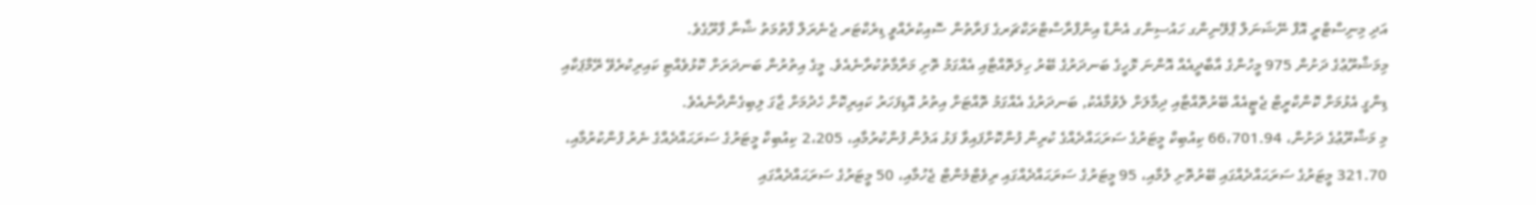އަދި މިނިސްޓްރީ އޮފް ނޭޝަނަލް ޕްލޭނިންގ ހައުސިންގ އެންޑް އިންފްރާސްޓްރަކްޗަރގެ ފަރާތުން ސޮއިކުރެއްވީ ޑިރެކްޓަރ ޖެނެރަލް ފާތުމަތު ޝާނާ ފާރޫގެވެ.
މިމަޝްރޫޢުގެ ދަށުން 975 މީހުންގެ އާބާދީއެއް އޮންނަ ޅޮހީގެ ބަނދަރުގެ ބޭރު ހިލަތޮއްޓާއި އެއްގަމު ތޮށި މަރާމާތުކުރާނެއެވެ. މީގެ އިތުރުން ބަނދަރަށް ކޮޅުވެއްޓި ކައިރިކުރެވޭ ރޭމްޕަކާއި ޑިންގީ އެޅުމަށް ކޮންކްރީޓް ޖެޓީއެއް ބޭރުތޮއްޓާއި ދިމާލަށް ލެވުމާއެކު, ބަނދަރުގެ އެއްގަމު ތޮއްޓަށް އިތުރު އޮޑިފަހަރު ކައިރިކޮށް ހެދުމަށް ޖާގަ ލިބިގެންދާނެއެވެ.
މި މަޝްރޫޢުގެ ދަށުން، 66،701.94 ކިއުބިކް މީޓަރުގެ ސަރަޙައްދެއްގެ ކުރިން ފުންކޮށްފައިވާ ފަޅު އަލުން ފުންކުރުމާއި، 2،205 ކިއުބިކް މީޓަރުގެ ސަރަޙައްދެއްގެ ނެރު ފުންކުރުމާއި، 321.70 މީޓަރުގެ ސަރަޙައްދެއްގައި ބޭރުތޮށި ލުމާއި، 95 މީޓަރުގެ ސަރަޙައްދެއްގައި ރިވެޓްމެންޓް ޖެހުމާއި، 50 މީޓަރުގެ ސަރަޙައްދެއްގައި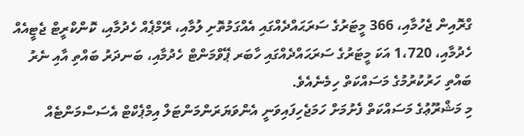ގްރޮއިން ޖެހުމާއި، 366 މީޓަރުގެ ސަރަޙައްދެއްގައި އެއްގަމުތޮށި ލުމާއި، ރޭމްޕެއް ހެދުމާއި، ކޮންކްރީޓް ޖެޓީއެއް ހެދުމާއި، 1،720 އަކަ މީޓަރުގެ ސަރަޙައްދެއްގައި ހާބަރ ޕޭވްމަންޓް ހެދުމާއި، ބަނދަރު ބައްތި އާއި ނެރު ބައްތި ހަރުކުރުމުގެ މަސައްކަތް ހިމެނެއެވެ.
މި މަޝްރޫޢުގެ މަސައްކަތް ފެށުމަށް ހަމަޖެހިފައިވަނީ އެންވަޔަރަންމަންޓަލް އިމްޕެކްޓް އެސަސްމަންޓެއް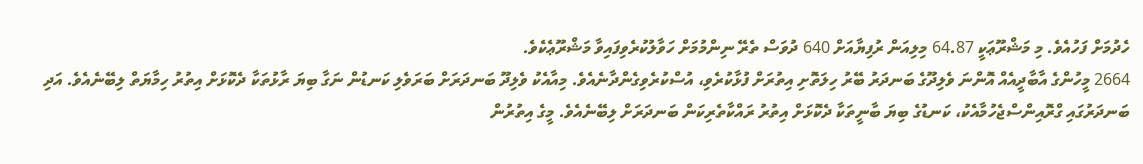ހެދުމަށް ފަހުއެވެ. މި މަޝްރޫޢަކީ 64.87 މިލިއަން ރުފިޔާއަށް 640 ދުވަސް ތެރޭ ނިންމުމަށް ހަވާލުކުރެވިފައިވާ މަޝްރޫޢެކެވެ.
2664 މީހުންގެ އާބާދީއެއް އޮންނަ ވެލިދޫގެ ބަނދަރު ބޭރު ހިލަތޮށި އިތުރަށް ފުޅާކުރެވި، އުސްކުރެވިގެންދާނެއެވެ. މިއާއެކު ވެލިދޫ ބަނދަރަށް ބަރަވެލި ކަނޑުން ނަގާ ބިޔަ ރާޅުތަކާ ދެކޮޅަށް އިތުރު ހިމާޔަތް ލިބޭނެއެވެ. އަދި ބަނދަރުގައި ގްރޮއިންސްޖެހުމާއެކު، ކަނޑުގެ ބިޔަ ބާނީތަކާ ދެކޮޅަށް އިތުރު ރައްކާތެރިކަން ބަނދަރަށް ލިބޭނެއެވެ. މީގެ އިތުރުން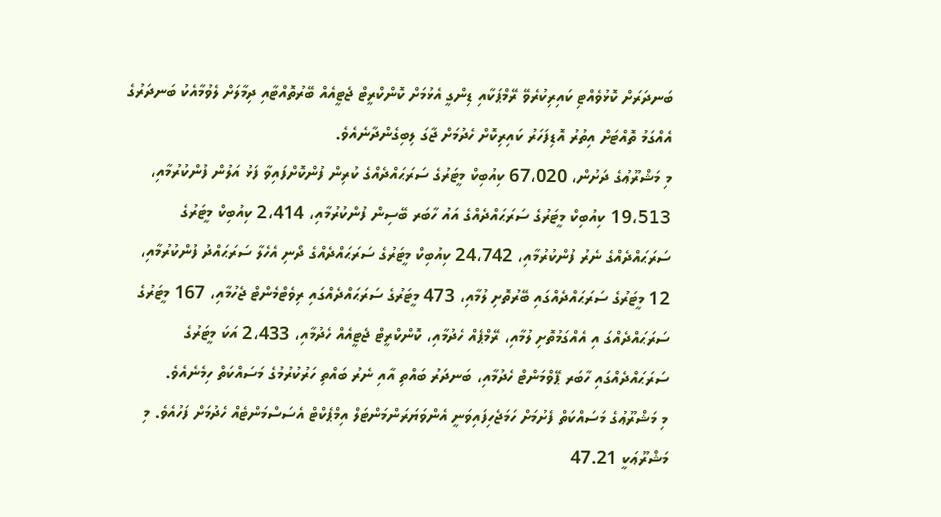ބަނދަރަށް ކޮޅުވެއްޓި ކައިރިކުރެވޭ ރޭމްޕަކާއި ޑިންގީ އެޅުމަށް ކޮންކްރީޓް ޖެޓީއެއް ބޭރުތޮއްޓާއި ދިމާލަށް ލެވުމާއެކު ބަނދަރުގެ އެއްގަމު ތޮއްޓަށް އިތުރު އޮޑިފަހަރު ކައިރިކޮށް ހެދުމަށް ޖާގަ ލިބިގެންދާނެއެވެ.
މި މަޝްރޫޢުގެ ދަށުން، 67،020 ކިއުބިކް މީޓަރުގެ ސަރަޙައްދެއްގެ ކުރިން ފުންކޮށްފައިވާ ފަޅު އަލުން ފުންކުރުމާއި، 19،513 ކިއުބިކް މީޓަރުގެ ސަރަޙައްދެއްގެ އައު ހާބަރ ބޭސިން ފުންކުރުމާއި، 2،414 ކިއުބިކް މީޓަރުގެ ސަރަޙައްދެއްގެ ނެރު ފުންކުރުމާއި، 24،742 ކިއުބިކް މީޓަރުގެ ސަރަޙައްދެއްގެ ދޯނި އެހެލާ ސަރަޙައްދު ފުންކުރުމާއި، 12 މީޓަރުގެ ސަރަޙައްދެއްގައި ބޭރުތޮށި ލުމާއި، 473 މީޓަރުގެ ސަރަޙައްދެއްގައި ރިވެޓްމެންޓް ޖެހުމާއި، 167 މީޓަރުގެ ސަރަޙައްދެއްގަ އި އެއްގަމުތޮށި ލުމާއި، ރޭމްޕެއް ހެދުމާއި، ކޮންކްރީޓް ޖެޓީއެއް ހެދުމާއި، 2،433 އަކަ މީޓަރުގެ ސަރަޙައްދެއްގައި ހާބަރ ޕޭވްމަންޓް ހެދުމާއި، ބަނދަރު ބައްތި އާއި ނެރު ބައްތި ހަރުކުރުމުގެ މަސައްކަތް ހިމެނެއެވެ.
މި މަޝްރޫޢުގެ މަސައްކަތް ފެށުމަށް ހަމަޖެހިފައިވަނީ އެންވަޔަރަންމަންޓަލް އިމްޕެކްޓް އެސަސްމަންޓެއް ހެދުމަށް ފަހުއެވެ. މި މަޝްރޫޢަކީ 47.21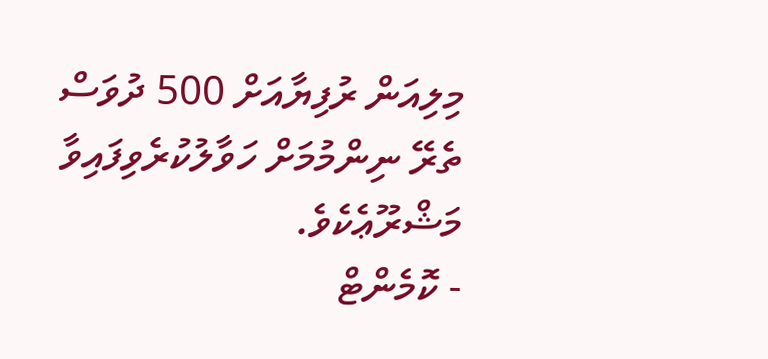މިލިއަން ރުފިޔާއަށް 500 ދުވަސް ތެރޭ ނިންމުމަށް ހަވާލުކުރެވިފައިވާ މަޝްރޫޢެކެވެ.
- ކޮމެންޓް